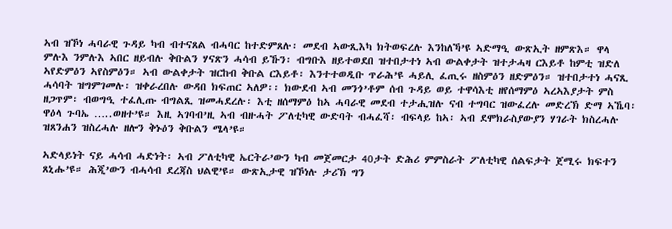ኣብ ዝኾነ ሓባራዊ ጉዳይ ካብ ብተናጸል ብሓባር ከተድምጸሉ፡ መደብ ኣውጺእካ ክትወፍረሉ እንከለኻ’ዩ ኣድማዒ ውጽኢት ዘምጽእ። ዋላ ምሉእ ንምሉእ ኣበር ዘይብሉ ቅቡልን ሃናጽን ሓሳብ ይኹን፡ ብግቡእ ዘይተወደበ ዝተበታተነ ኣብ ውልቀታት ዝተታሓዛ ርእይቶ ከምቲ ዝድለ ኣየድምዕን ኣየስምዕን። ኣብ ውልቀታት ዝርከብ ቅቡል ርእይቶ፡ እንተተወዲቡ ጥራሕ’ዩ ሓይሊ ፈጢሩ ዘስምዕን ዘድምዕን። ዝተበታተነ ሓናጺ ሓሳባት ዝግምገመሉ፡ ዝቀራረበሉ ውዳበ ክፍጠር ኣለዎ፡፡ ክውደብ ኣብ መንጎ’ቶም ሰብ ጉዳይ ወይ ተዋሳእቲ ዘየሰማምዕ ኣረኣእያታት ምስ ዘጋጥም፡ ብወግዒ ተፈሊጡ ብግልጺ ዝመሓደረሉ፡ እቲ ዘሰማምዕ ከኣ ሓባራዊ መደብ ተታሒዝሉ ናብ ተግባር ዝውፈረሉ መድረኽ ድማ ኣኼባ፡ ዋዕላ ጉባኤ …..ወዘተ’ዩ። እዚ ኣገባብ’ዚ ኣብ ብዙሓት ፖለቲካዊ ውድባት ብሓፈሻ፡ ብፍላይ ከኣ፡ ኣብ ደሞክራስያውያን ሃገራት ክስረሓሉ ዝጸንሐን ዝስረሓሉ ዘሎን ቅኑዕን ቅቡልን ሜላ’ዩ።

ኣድላይነት ናይ ሓሳብ ሓድነት፡ ኣብ ፖለቲካዊ ኤርትራ’ውን ካብ መጀመርታ 40ታት ድሕሪ ምምስራት ፖለቲካዊ ሰልፍታት ጀሚሩ ክፍተን ጸኒሑ’ዩ። ሕጂ’ውን ብሓሳብ ደረጃስ ህልዊ’ዩ። ውጽኢታዊ ዝኾነሉ ታሪኽ ግን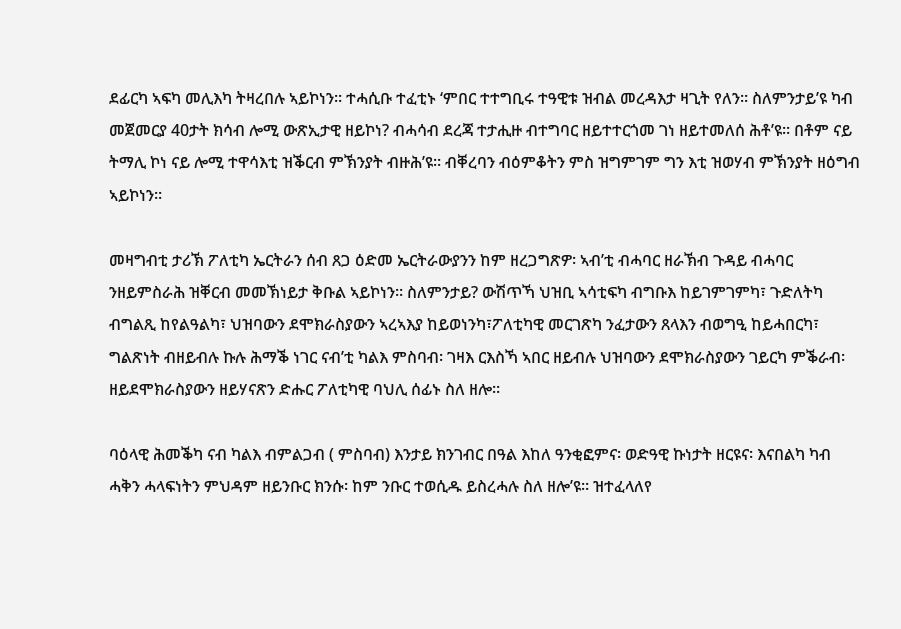ደፊርካ ኣፍካ መሊእካ ትዛረበሉ ኣይኮነን። ተሓሲቡ ተፈቲኑ ‘ምበር ተተግቢሩ ተዓዊቱ ዝብል መረዳእታ ዛጊት የለን። ስለምንታይ’ዩ ካብ መጀመርያ 40ታት ክሳብ ሎሚ ውጽኢታዊ ዘይኮነ? ብሓሳብ ደረጃ ተታሒዙ ብተግባር ዘይተተርጎመ ገነ ዘይተመለሰ ሕቶ’ዩ። በቶም ናይ ትማሊ ኮነ ናይ ሎሚ ተዋሳእቲ ዝቕርብ ምኽንያት ብዙሕ’ዩ። ብቐረባን ብዕምቆትን ምስ ዝግምገም ግን እቲ ዝወሃብ ምኽንያት ዘዕግብ ኣይኮነን።

መዛግብቲ ታሪኽ ፖለቲካ ኤርትራን ሰብ ጸጋ ዕድመ ኤርትራውያንን ከም ዘረጋግጽዎ፡ ኣብ’ቲ ብሓባር ዘራኽብ ጉዳይ ብሓባር ንዘይምስራሕ ዝቐርብ መመኽነይታ ቅቡል ኣይኮነን። ስለምንታይ? ውሽጥኻ ህዝቢ ኣሳቲፍካ ብግቡእ ከይገምገምካ፣ ጉድለትካ ብግልጺ ከየልዓልካ፣ ህዝባውን ደሞክራስያውን ኣረኣእያ ከይወነንካ፣ፖለቲካዊ መርገጽካ ንፈታውን ጸላእን ብወግዒ ከይሓበርካ፣ ግልጽነት ብዘይብሉ ኩሉ ሕማቕ ነገር ናብ’ቲ ካልእ ምስባብ፡ ገዛእ ርእስኻ ኣበር ዘይብሉ ህዝባውን ደሞክራስያውን ገይርካ ምቕራብ፡ ዘይደሞክራስያውን ዘይሃናጽን ድሑር ፖለቲካዊ ባህሊ ሰፊኑ ስለ ዘሎ።

ባዕላዊ ሕመቕካ ናብ ካልእ ብምልጋብ ( ምስባብ) እንታይ ክንገብር በዓል እከለ ዓንቂፎምና፡ ወድዓዊ ኩነታት ዘርዩና፡ እናበልካ ካብ ሓቅን ሓላፍነትን ምህዳም ዘይንቡር ክንሱ፡ ከም ንቡር ተወሲዱ ይስረሓሉ ስለ ዘሎ’ዩ። ዝተፈላለየ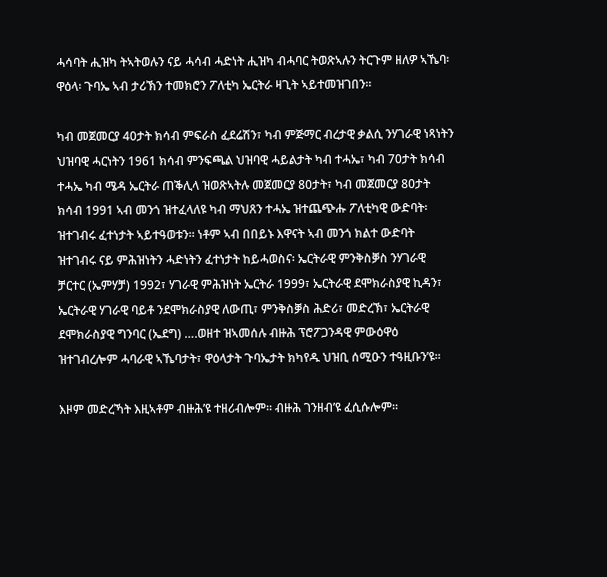ሓሳባት ሒዝካ ትኣትወሉን ናይ ሓሳብ ሓድነት ሒዝካ ብሓባር ትወጽኣሉን ትርጉም ዘለዎ ኣኼባ፡ ዋዕላ፡ ጉባኤ ኣብ ታሪኽን ተመክሮን ፖለቲካ ኤርትራ ዛጊት ኣይተመዝገበን።

ካብ መጀመርያ 40ታት ክሳብ ምፍራስ ፈደሬሽን፣ ካብ ምጅማር ብረታዊ ቃልሲ ንሃገራዊ ነጻነትን ህዝባዊ ሓርነትን 1961 ክሳብ ምንፍጫል ህዝባዊ ሓይልታት ካብ ተሓኤ፣ ካብ 70ታት ክሳብ ተሓኤ ካብ ሜዳ ኤርትራ ጠቕሊላ ዝወጽኣትሉ መጀመርያ 80ታት፣ ካብ መጀመርያ 80ታት ክሳብ 1991 ኣብ መንጎ ዝተፈላለዩ ካብ ማህጸን ተሓኤ ዝተጨጭሑ ፖለቲካዊ ውድባት፡ ዝተገብሩ ፈተነታት ኣይተዓወቱን። ነቶም ኣብ በበይኑ እዋናት ኣብ መንጎ ክልተ ውድባት ዝተገብሩ ናይ ምሕዝነትን ሓድነትን ፈተነታት ከይሓወስና፡ ኤርትራዊ ምንቅስቓስ ንሃገራዊ ቻርተር (ኤምሃቻ) 1992፣ ሃገራዊ ምሕዝነት ኤርትራ 1999፣ ኤርትራዊ ደሞክራስያዊ ኪዳን፣ ኤርትራዊ ሃገራዊ ባይቶ ንደሞክራስያዊ ለውጢ፣ ምንቅስቓስ ሕድሪ፣ መድረኽ፣ ኤርትራዊ ደሞክራስያዊ ግንባር (ኤደግ) ….ወዘተ ዝኣመሰሉ ብዙሕ ፕሮፖጋንዳዊ ምውዕዋዕ ዝተገብረሎም ሓባራዊ ኣኼባታት፣ ዋዕላታት ጉባኤታት ክካየዱ ህዝቢ ሰሚዑን ተዓዚቡን’ዩ።

እዞም መድረኻት እዚኣቶም ብዙሕ’ዩ ተዘሪብሎም። ብዙሕ ገንዘብ’ዩ ፈሲሱሎም።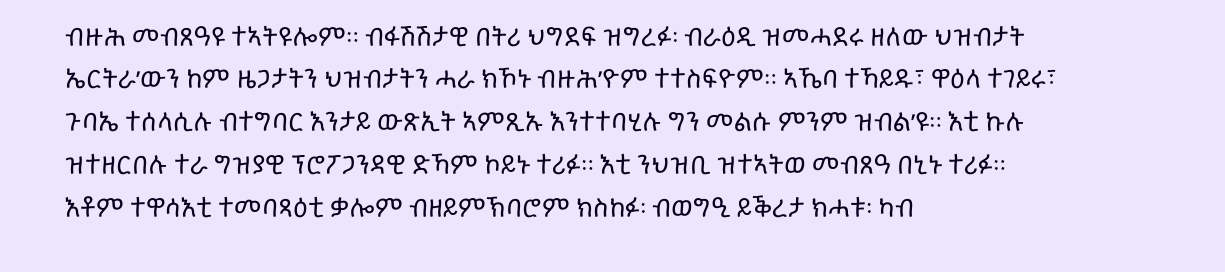ብዙሕ መብጸዓዩ ተኣትዩሎም። ብፋሽሽታዊ በትሪ ህግደፍ ዝግረፉ፡ ብራዕዲ ዝመሓደሩ ዘለው ህዝብታት ኤርትራ’ውን ከም ዜጋታትን ህዝብታትን ሓራ ክኾኑ ብዙሕ’ዮም ተተስፍዮም። ኣኼባ ተኻይዱ፣ ዋዕላ ተገይሩ፣ ጉባኤ ተሰላሲሉ ብተግባር እንታይ ውጽኢት ኣምጺኡ እንተተባሂሉ ግን መልሱ ምንም ዝብል’ዩ። እቲ ኩሉ ዝተዘርበሉ ተራ ግዝያዊ ፕሮፖጋንዳዊ ድኻም ኮይኑ ተሪፉ። እቲ ንህዝቢ ዝተኣትወ መብጸዓ በኒኑ ተሪፉ። እቶም ተዋሳእቲ ተመባጻዕቲ ቃሎም ብዘይምኽባሮም ክስከፉ፡ ብወግዒ ይቕረታ ክሓቱ፡ ካብ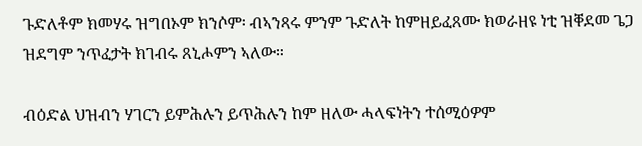ጉድለቶም ክመሃሩ ዝግበኦም ክንሶም፡ ብኣንጻሩ ምንም ጉድለት ከምዘይፈጸሙ ክወራዘዩ ነቲ ዝቐደመ ጌጋ ዝደግም ንጥፈታት ክገብሩ ጸኒሖምን ኣለው።

ብዕድል ህዝብን ሃገርን ይምሕሉን ይጥሕሉን ከም ዘለው ሓላፍነትን ተሰሚዕዎም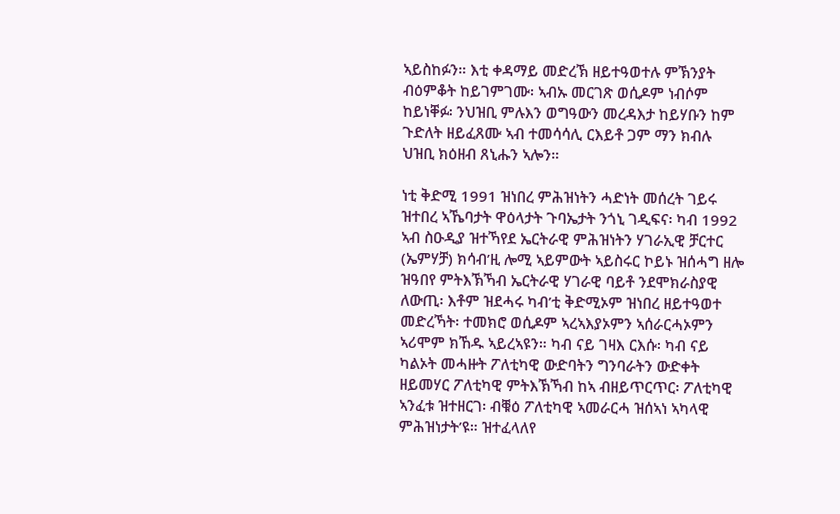ኣይስከፉን። እቲ ቀዳማይ መድረኽ ዘይተዓወተሉ ምኽንያት ብዕምቆት ከይገምገሙ፡ ኣብኡ መርገጽ ወሲዶም ነብሶም ከይነቐፉ፡ ንህዝቢ ምሉእን ወግዓውን መረዳእታ ከይሃቡን ከም ጉድለት ዘይፈጸሙ ኣብ ተመሳሳሊ ርእይቶ ጋም ማን ክብሉ ህዝቢ ክዕዘብ ጸኒሑን ኣሎን።

ነቲ ቅድሚ 1991 ዝነበረ ምሕዝነትን ሓድነት መሰረት ገይሩ ዝተበረ ኣኼባታት ዋዕላታት ጉባኤታት ንጎኒ ገዲፍና፡ ካብ 1992 ኣብ ስዑዲያ ዝተኻየደ ኤርትራዊ ምሕዝነትን ሃገራኢዊ ቻርተር (ኤምሃቻ) ክሳብ’ዚ ሎሚ ኣይምውት ኣይስሩር ኮይኑ ዝሰሓግ ዘሎ ዝዓበየ ምትእኽኻብ ኤርትራዊ ሃገራዊ ባይቶ ንደሞክራስያዊ ለውጢ፡ እቶም ዝደሓሩ ካብ’ቲ ቅድሚኦም ዝነበረ ዘይተዓወተ መድረኻት፡ ተመክሮ ወሲዶም ኣረኣእያኦምን ኣሰራርሓኦምን ኣሪሞም ክኸዱ ኣይረኣዩን። ካብ ናይ ገዛእ ርእሱ፡ ካብ ናይ ካልኦት መሓዙት ፖለቲካዊ ውድባትን ግንባራትን ውድቀት ዘይመሃር ፖለቲካዊ ምትእኽኻብ ከኣ ብዘይጥርጥር፡ ፖለቲካዊ ኣንፈቱ ዝተዘርገ፡ ብቑዕ ፖለቲካዊ ኣመራርሓ ዝሰኣነ ኣካላዊ ምሕዝነታት’ዩ። ዝተፈላለየ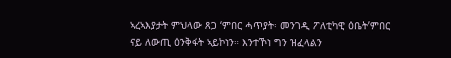ኣረኣእያታት ምህላው ጸጋ ‘ምበር ሓጥያት፡ መንገዲ ፖለቲካዊ ዕቤት’ምበር ናይ ለውጢ ዕንቅፋት ኣይኮነን። እንተኾነ ግን ዝፈላልን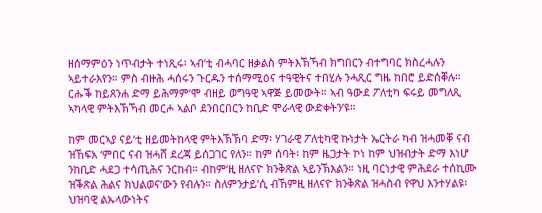ዘሰማምዕን ነጥብታት ተነጺሩ፡ ኣብ’ቲ ብሓባር ዘቃልስ ምትእኽኻብ ክግበርን ብተግባር ክስረሓሉን ኣይተራእየን። ምስ ብዙሕ ሓሰሩን ጉርዱን ተሰማሚዕና ተዓዊትና ተበሂሉ ንሓጺር ግዜ ከበሮ ይድሰቐሉ። ርሑቕ ከይጸንሐ ድማ ይሕማም’ሞ ብዘይ ወግዓዊ ኣዋጅ ይመውት። ኣብ ዓውደ ፖለቲካ ፍሩይ መግለጺ ኣካላዊ ምትእኽኻብ መርሖ ኣልቦ ደንበርበርን ከቢድ ሞራላዊ ውድቀትን’ዩ።

ከም መርኣያ ናይ’ቲ ዘይመትከላዊ ምትእኽኽባ ድማ፡ ሃገራዊ ፖለቲካዊ ኩነታት ኤርትራ ካብ ዝሓመቐ ናብ ዝኸፍአ ‘ምበር ናብ ዝሓሸ ደረጃ ይሰጋገር የለን። ከም ሰባት፡ ከም ዜጋታት ኮነ ከም ህዝብታት ድማ እነሆ ንከቢድ ሓደጋ ተሳጢሕና ንርከብ። ብከም’ዚ ዘለናዮ ክንቅጽል ኣይንኽእልን። ነዚ ባርነታዊ ምሕደራ ተሰኪሙ ዝቕጽል ሕልና ክህልወና’ውን የብሉን። ስለምንታይ’ሲ ብኸምዚ ዘለናዮ ክንቅጽል ዝሓስብ የዋህ እንተሃልዩ፡ ህዝባዊ ልኡላውነትና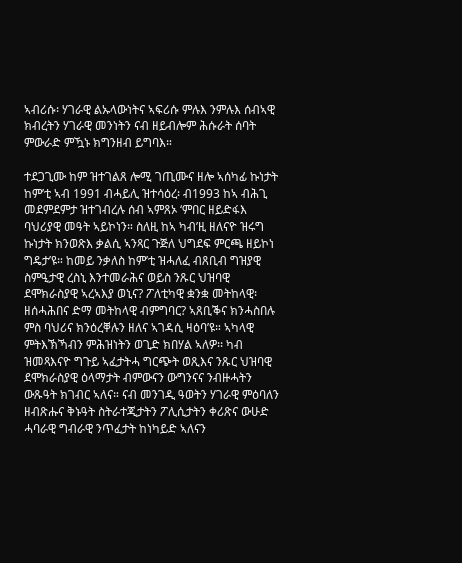ኣብሪሱ፡ ሃገራዊ ልኡላውነትና ኣፍሪሱ ምሉእ ንምሉእ ሰብኣዊ ክብረትን ሃገራዊ መንነትን ናብ ዘይብሎም ሕሱራት ሰባት ምውራድ ምዃኑ ክግንዘብ ይግባእ።

ተደጋጊሙ ከም ዝተገልጸ ሎሚ ገጢሙና ዘሎ ኣሰካፊ ኩነታት ከም’ቲ ኣብ 1991 ብሓይሊ ዝተሳዕረ፡ ብ1993 ከኣ ብሕጊ መደምደምታ ዝተገብረሉ ሰብ ኣምጸኦ ‘ምበር ዘይድፋእ ባህሪያዊ መዓት ኣይኮነን። ስለዚ ከኣ ካብ’ዚ ዘለናዮ ዝሩግ ኩነታት ክንወጽእ ቃልሲ ኣንጻር ጉጅለ ህግደፍ ምርጫ ዘይኮነ ግዴታ’ዩ። ከመይ ንቃለስ ከም’ቲ ዝሓለፈ ብጸቢብ ግዝያዊ ስምዒታዊ ረስኒ እንተመራሕና ወይስ ንጹር ህዝባዊ ደሞክራስያዊ ኣረኣእያ ወኒና? ፖለቲካዊ ቋንቋ መትከላዊ፡ ዘሰሓሕበና ድማ መትከላዊ ብምግባር? ኣጸቢቕና ክንሓስበሉ ምስ ባህሪና ክንዕረቐሉን ዘለና ኣገዳሲ ዛዕባ’ዩ። ኣካላዊ ምትእኽኻብን ምሕዝነትን ወጊድ ክበሃል ኣለዎ፡፡ ካብ ዝመጻእናዮ ግጉይ ኣፈታትሓ ግርጭት ወጺእና ንጹር ህዝባዊ ደሞክራስያዊ ዕላማታት ብምውናን ውግንናና ንብዙሓትን ውጹዓት ክገብር ኣለና። ናብ መንገዲ ዓወትን ሃገራዊ ምዕባለን ዘብጽሑና ቅኑዓት ስትራተጂታትን ፖሊሲታትን ቀሪጽና ውሁድ ሓባራዊ ግብራዊ ንጥፈታት ከነካይድ ኣለናን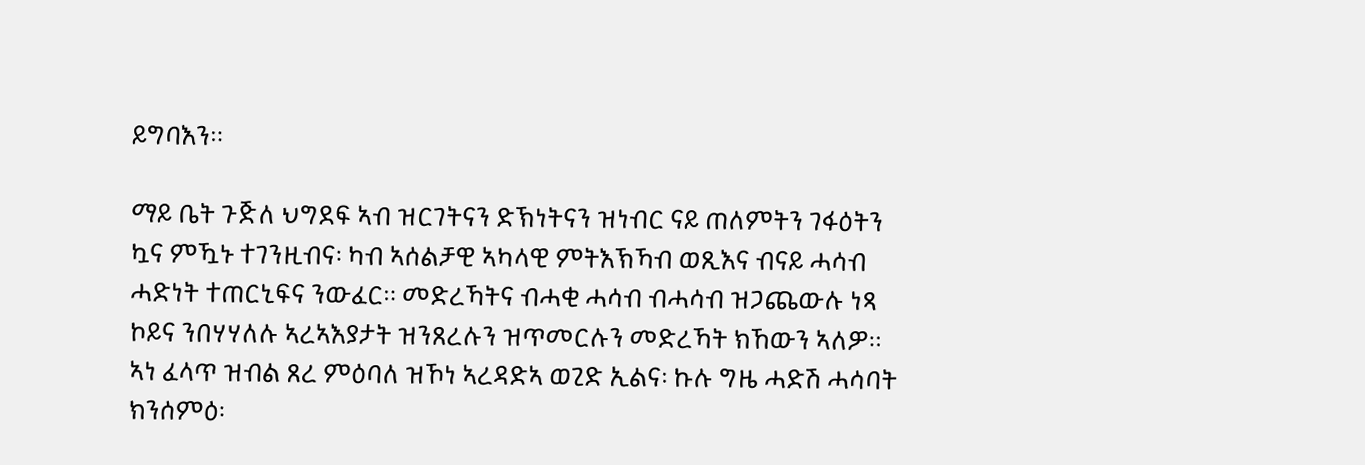ይግባእን።

ማይ ቤት ጉጅለ ህግደፍ ኣብ ዝርገትናን ድኽነትናን ዝነብር ናይ ጠለምትን ገፋዕትን ኳና ምዃኑ ተገንዚብና፡ ካብ ኣሰልቻዊ ኣካላዊ ምትእኽኻብ ወጺእና ብናይ ሓሳብ ሓድነት ተጠርኒፍና ንውፈር። መድረኻትና ብሓቂ ሓሳብ ብሓሳብ ዝጋጨውሉ ነጻ ኮይና ንበሃሃለሉ ኣረኣእያታት ዝንጸረሉን ዝጥመርሉን መድረኻት ክኸውን ኣለዎ። ኣነ ፈላጥ ዝብል ጸረ ምዕባለ ዝኾነ ኣረዳድኣ ወጊድ ኢልና፡ ኩሉ ግዜ ሓድሽ ሓሳባት ክንሰምዕ፡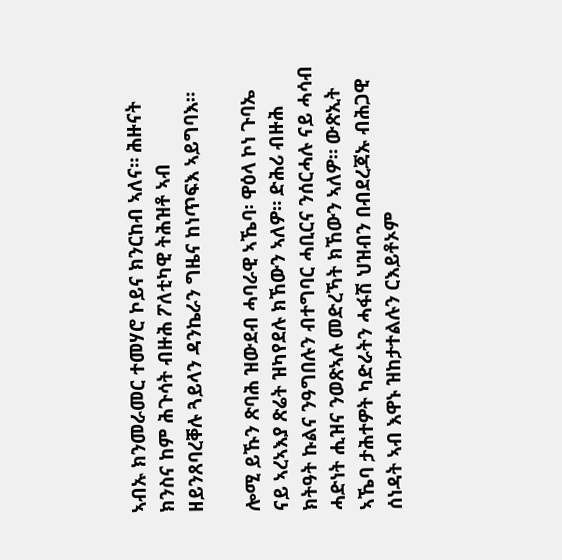ኣብኡ ክንመራመር ተመሃሮ ኮይና ክንርከብ ኣለና። ሕዙናት ክንስና ከም ሕጉሳት ብዙሕ ፖለቲካዊ ትሕዝቶ ኣብ ዘይንጸባረቐሉ ጓይላን ዳንኬራን ግዜና ከነጥፍእ ኣይግባእ።

ሎሚ ይኹን ጽባሕ ዝውደብ ሓባራዊ ኣኼባ፡ ዋዕላ ኮነ ጉባኤ ናይ ኣረኣእያ ጽሬት ዝካየደሉ ክኸውን ኣለዎ። ድሕሪ ብዙሕ ክትዓት ኩልና ንዓግበሉን ብተግባር ሓቢርና ንሰርሓሉ ናይ ሓሳብ ሓድነት ሒዝና ንወጽኣሉ መድረኻት ክኸውን ኣለዎ። ውጽኢት ኣኼባ ታሕተዎት ካድራትን ሓፋሽ ህዝብን በብደረጃኡ ብሕጋዊ ሰነዳት ኣብ እዋኑ ዝከታተልሉን ርእይቶኦም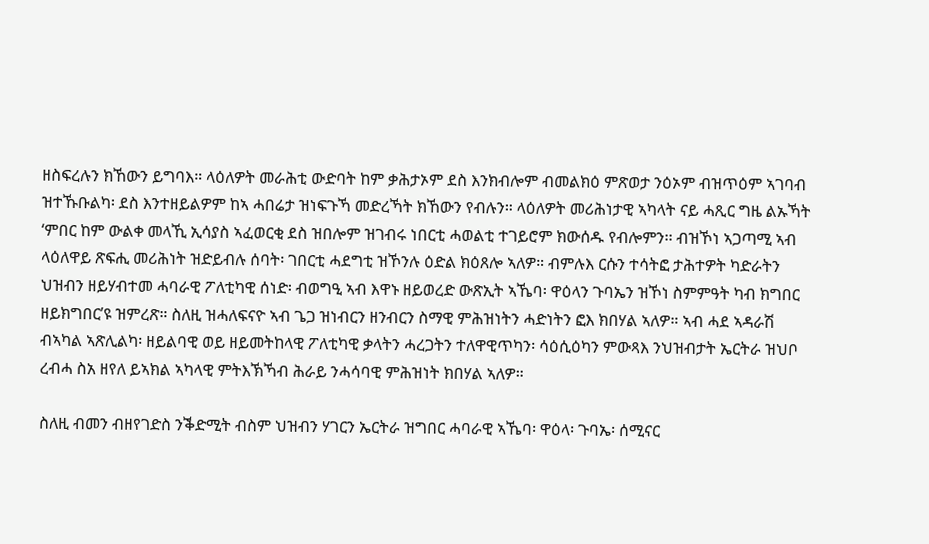ዘስፍረሉን ክኸውን ይግባእ። ላዕለዎት መራሕቲ ውድባት ከም ቃሕታኦም ደስ እንክብሎም ብመልክዕ ምጽወታ ንዕኦም ብዝጥዕም ኣገባብ ዝተኹቡልካ፡ ደስ እንተዘይልዎም ከኣ ሓበሬታ ዝነፍጉኻ መድረኻት ክኸውን የብሉን። ላዕለዎት መሪሕነታዊ ኣካላት ናይ ሓጺር ግዜ ልኡኻት ‘ምበር ከም ውልቀ መላኺ ኢሳያስ ኣፈወርቂ ደስ ዝበሎም ዝገብሩ ነበርቲ ሓወልቲ ተገይሮም ክውሰዱ የብሎምን፡፡ ብዝኾነ ኣጋጣሚ ኣብ ላዕለዋይ ጽፍሒ መሪሕነት ዝድይብሉ ሰባት፡ ገበርቲ ሓደግቲ ዝኾንሉ ዕድል ክዕጸሎ ኣለዎ። ብምሉእ ርሱን ተሳትፎ ታሕተዎት ካድራትን ህዝብን ዘይሃብተመ ሓባራዊ ፖለቲካዊ ሰነድ፡ ብወግዒ ኣብ እዋኑ ዘይወረድ ውጽኢት ኣኼባ፡ ዋዕላን ጉባኤን ዝኾነ ስምምዓት ካብ ክግበር ዘይክግበር’ዩ ዝምረጽ። ስለዚ ዝሓለፍናዮ ኣብ ጌጋ ዝነብርን ዘንብርን ስማዊ ምሕዝነትን ሓድነትን ፎእ ክበሃል ኣለዎ። ኣብ ሓደ ኣዳራሽ ብኣካል ኣጽሊልካ፡ ዘይልባዊ ወይ ዘይመትከላዊ ፖለቲካዊ ቃላትን ሓረጋትን ተለዋዊጥካን፡ ሳዕሲዕካን ምውጻእ ንህዝብታት ኤርትራ ዝህቦ ረብሓ ስአ ዘየለ ይኣክል ኣካላዊ ምትእኽኻብ ሕራይ ንሓሳባዊ ምሕዝነት ክበሃል ኣለዎ።

ስለዚ ብመን ብዘየገድስ ንቕድሚት ብስም ህዝብን ሃገርን ኤርትራ ዝግበር ሓባራዊ ኣኼባ፡ ዋዕላ፡ ጉባኤ፡ ሰሚናር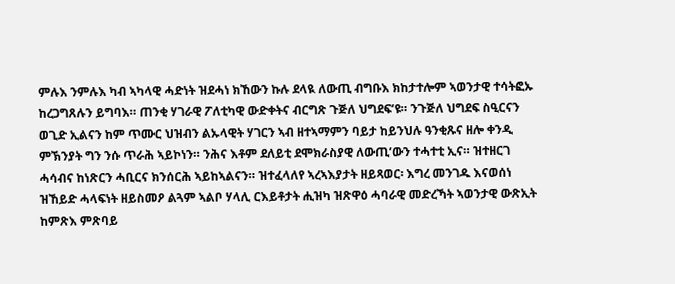ምሉእ ንምሉእ ካብ ኣካላዊ ሓድነት ዝደሓነ ክኸውን ኩሉ ደላዪ ለውጢ ብግቡእ ክከታተሎም ኣወንታዊ ተሳትፎኡ ከረጋግጸሉን ይግባእ። ጠንቂ ሃገራዊ ፖለቲካዊ ውድቀትና ብርግጽ ጉጅለ ህግደፍ’ዩ። ንጉጅለ ህግደፍ ስዒርናን ወጊድ ኢልናን ከም ጥሙር ህዝብን ልኡላዊት ሃገርን ኣብ ዘተኣማምን ባይታ ከይንህሉ ዓንቂጹና ዘሎ ቀንዲ ምኽንያት ግን ንሱ ጥራሕ ኣይኮነን። ንሕና እቶም ደለይቲ ደሞክራስያዊ ለውጢ’ውን ተሓተቲ ኢና። ዝተዘርገ ሓሳብና ከነጽርን ሓቢርና ክንሰርሕ ኣይከኣልናን። ዝተፈላለየ ኣረኣእያታት ዘይጻወር፡ እግረ መንገዱ እናወሰነ ዝኸይድ ሓላፍነት ዘይስመዖ ልጓም ኣልቦ ሃላሊ ርእይቶታት ሒዝካ ዝጽዋዕ ሓባራዊ መድረኻት ኣወንታዊ ውጽኢት ከምጽእ ምጽባይ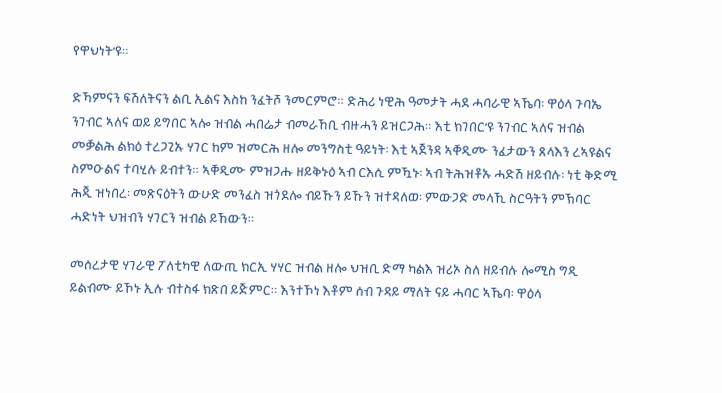የዋህነት’ዩ።

ድኻምናን ፍሽለትናን ልቢ ኢልና እስከ ንፈትሾ ንመርምሮ። ድሕሪ ነዊሕ ዓመታት ሓደ ሓባራዊ ኣኼባ፡ ዋዕላ ጉባኤ ንገብር ኣለና ወይ ይግበር ኣሎ ዝብል ሓበሬታ ብመራኸቢ ብዙሓን ይዝርጋሕ። እቲ ክገበር’ዩ ንገብር ኣለና ዝብል መቓልሕ ልክዕ ተረጋጊኡ ሃገር ከም ዝመርሕ ዘሎ መንግስቲ ዓይነት፡ እቲ ኣጀንዳ ኣቐዲሙ ንፈታውን ጸላእን ረኣዩልና ስምዑልና ተባሂሉ ይብተን። ኣቐዲሙ ምዝጋሑ ዘይቅኑዕ ኣብ ርእሲ ምዃኑ፡ ኣብ ትሕዝቶኡ ሓድሽ ዘይብሉ፡ ነቲ ቅድሚ ሕጂ ዝነበረ፡ መጽናዕትን ውሁድ መንፈስ ዝጎደሎ ብይኹን ይኹን ዝተዳለወ፡ ምውጋድ መላኺ ስርዓትን ምኽባር ሓድነት ህዝብን ሃገርን ዝብል ይኸውን።

መሰረታዊ ሃገራዊ ፖለቲካዊ ለውጢ ክርኢ ሃሃር ዝብል ዘሎ ህዝቢ ድማ ካልእ ዝሪኦ ስለ ዘይብሉ ሎሚስ ግዲ ይልብሙ ይኾኑ ኢሉ ብተስፋ ክጽበ ይጅምር። እንተኾነ እቶም ሰብ ጉዳይ ማለት ናይ ሓባር ኣኼባ፡ ዋዕላ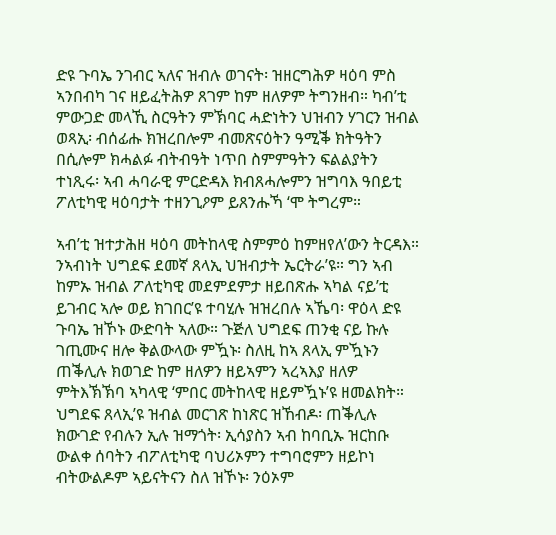ድዩ ጉባኤ ንገብር ኣለና ዝብሉ ወገናት፡ ዝዘርግሕዎ ዛዕባ ምስ ኣንበብካ ገና ዘይፈትሕዎ ጸገም ከም ዘለዎም ትግንዘብ። ካብ’ቲ ምውጋድ መላኺ ስርዓትን ምኽባር ሓድነትን ህዝብን ሃገርን ዝብል ወጻኢ፡ ብሰፊሑ ክዝረበሎም ብመጽናዕትን ዓሚቕ ክትዓትን በሲሎም ክሓልፉ ብትብዓት ነጥበ ስምምዓትን ፍልልያትን ተነጺሩ፡ ኣብ ሓባራዊ ምርድዳእ ክብጸሓሎምን ዝግባእ ዓበይቲ ፖለቲካዊ ዛዕባታት ተዘንጊዖም ይጸንሑኻ ‘ሞ ትግረም።

ኣብ’ቲ ዝተታሕዘ ዛዕባ መትከላዊ ስምምዕ ከምዘየለ’ውን ትርዳእ። ንኣብነት ህግደፍ ደመኛ ጸላኢ ህዝብታት ኤርትራ’ዩ። ግን ኣብ ከምኡ ዝብል ፖለቲካዊ መደምደምታ ዘይበጽሑ ኣካል ናይ’ቲ ይገብር ኣሎ ወይ ክገበር’ዩ ተባሂሉ ዝዝረበሉ ኣኼባ፡ ዋዕላ ድዩ ጉባኤ ዝኾኑ ውድባት ኣለው። ጉጅለ ህግደፍ ጠንቂ ናይ ኩሉ ገጢሙና ዘሎ ቅልውላው ምዃኑ፡ ስለዚ ከኣ ጸላኢ ምዃኑን ጠቕሊሉ ክወገድ ከም ዘለዎን ዘይኣምን ኣረኣእያ ዘለዎ ምትእኽኽባ ኣካላዊ ‘ምበር መትከላዊ ዘይምዃኑ’ዩ ዘመልክት። ህግደፍ ጸላኢ’ዩ ዝብል መርገጽ ከነጽር ዝኸብዶ፡ ጠቕሊሉ ክውገድ የብሉን ኢሉ ዝማጎት፡ ኢሳያስን ኣብ ከባቢኡ ዝርከቡ ውልቀ ሰባትን ብፖለቲካዊ ባህሪኦምን ተግባሮምን ዘይኮነ ብትውልዶም ኣይናትናን ስለ ዝኾኑ፡ ንዕኦም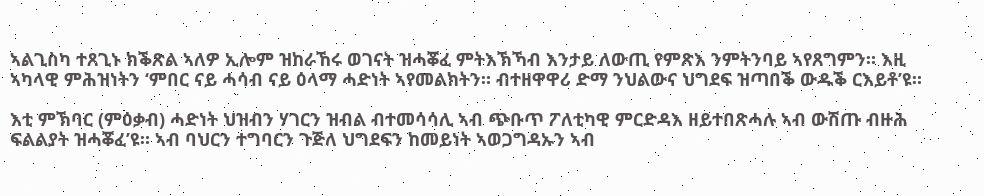ኣልጊስካ ተጸጊኑ ክቕጽል ኣለዎ ኢሎም ዝከራኸሩ ወገናት ዝሓቖፈ ምትእኽኻብ እንታይ ለውጢ የምጽእ ንምትንባይ ኣየጸግምን። እዚ ኣካላዊ ምሕዝነትን ‘ምበር ናይ ሓሳብ ናይ ዕላማ ሓድነት ኣየመልክትን። ብተዘዋዋሪ ድማ ንህልውና ህግደፍ ዝጣበቕ ውዱቕ ርእይቶ’ዩ።

እቲ ምኽባር (ምዕቃብ) ሓድነት ህዝብን ሃገርን ዝብል ብተመሳሳሊ ኣብ ጭቡጥ ፖለቲካዊ ምርድዳእ ዘይተበጽሓሉ ኣብ ውሽጡ ብዙሕ ፍልልያት ዝሓቖፈ’ዩ። ኣብ ባህርን ተግባርን ጉጅለ ህግደፍን ከመይነት ኣወጋግዳኡን ኣብ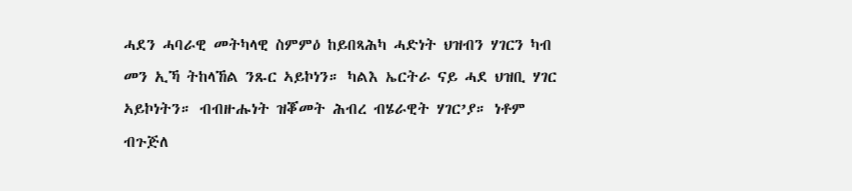ሓደን ሓባራዊ መትካላዊ ስምምዕ ከይበጻሕካ ሓድነት ህዝብን ሃገርን ካብ መን ኢኻ ትከላኸል ንጹር ኣይኮነን። ካልእ ኤርትራ ናይ ሓደ ህዝቢ ሃገር ኣይኮነትን። ብብዙሑነት ዝቖመት ሕብረ ብሄራዊት ሃገር’ያ። ነቶም ብጉጅለ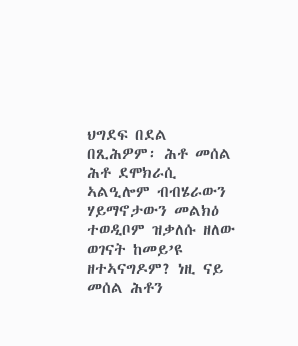ህግደፍ በደል በጺሕዎም፡ ሕቶ መሰል ሕቶ ደሞክራሲ ኣልዒሎም ብብሄራውን ሃይማኖታውን መልክዕ ተወዲቦም ዝቃለሱ ዘለው ወገናት ከመይ’ዩ ዘተኣናግዶም? ነዚ ናይ መሰል ሕቶን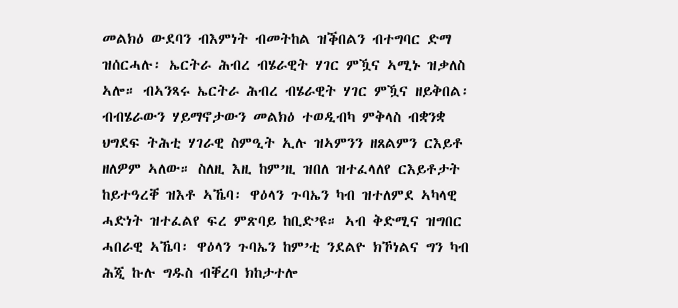መልክዕ ውደባን ብእምነት ብመትከል ዝቕበልን ብተግባር ድማ ዝሰርሓሉ፡ ኤርትራ ሕብረ ብሄራዊት ሃገር ምዃና ኣሚኑ ዝቃለስ ኣሎ። ብኣንጻሩ ኤርትራ ሕብረ ብሄራዊት ሃገር ምዃና ዘይቅበል፡ ብብሄራውን ሃይማኖታውን መልክዕ ተወዲብካ ምቅላስ ብቋንቋ ህግደፍ ትሕቲ ሃገራዊ ስምዒት ኢሉ ዝኣምንን ዘጸልምን ርእይቶ ዘለዎም ኣለው። ስለዚ እዚ ከም’ዚ ዝበለ ዝተፈላለየ ርእይቶታት ከይተዓረቐ ዝእቶ ኣኼባ፡ ዋዕላን ጉባኤን ካብ ዝተለምደ ኣካላዊ ሓድነት ዝተፈልየ ፍረ ምጽባይ ከቢድ’ዩ። ኣብ ቅድሚና ዝግበር ሓበራዊ ኣኼባ፡ ዋዕላን ጉባኤን ከም’ቲ ንደልዮ ክኾነልና ግን ካብ ሕጂ ኩሉ ግዱስ ብቐረባ ክከታተሎ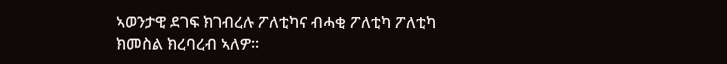ኣወንታዊ ደገፍ ክገብረሉ ፖለቲካና ብሓቂ ፖለቲካ ፖለቲካ ክመስል ክረባረብ ኣለዎ።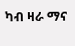ካብ ዛራ ማና